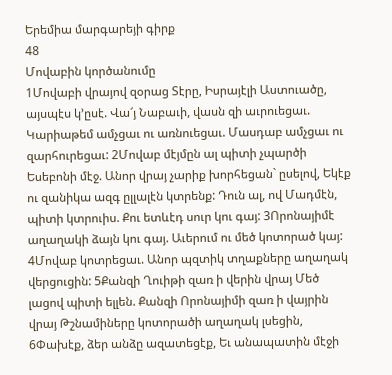Երեմիա մարգարեյի գիրք
48
Մովաբին կործանումը
1Մովաբի վրայով զօրաց Տէրը, Իսրայէլի Աստուածը, այսպէս կ’ըսէ. Վա՜յ Նաբաւի, վասն զի աւրուեցաւ. Կարիաթեմ ամչցաւ ու առնուեցաւ. Մասդաբ ամչցաւ ու զարհուրեցաւ: 2Մովաբ մէյմըն ալ պիտի չպարծի Եսեբոնի մէջ. Անոր վրայ չարիք խորհեցան` ըսելով, Եկէք ու զանիկա ազգ ըլլալէն կտրենք: Դուն ալ, ով Մադմէն, պիտի կտրուիս. Քու ետևէդ սուր կու գայ: 3Որոնայիմէ աղաղակի ձայն կու գայ. Աւերում ու մեծ կոտորած կայ: 4Մովաբ կոտրեցաւ. Անոր պզտիկ տղաքները աղաղակ վերցուցին: 5Քանզի Ղուիթի զառ ի վերին վրայ Մեծ լացով պիտի ելլեն. Քանզի Որոնայիմի զառ ի վայրին վրայ Թշնամիները կոտորածի աղաղակ լսեցին, 6Փախէք, ձեր անձը ազատեցէք, Եւ անապատին մէջի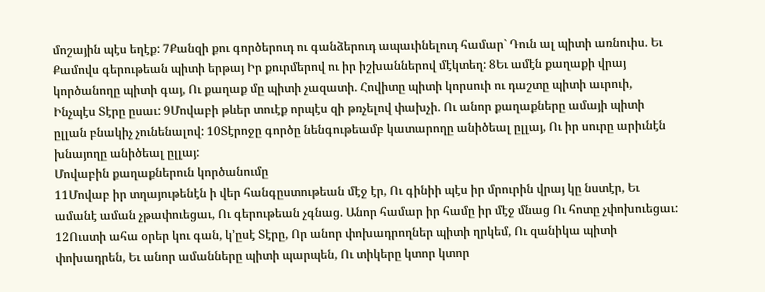մոշային պէս եղէք: 7Քանզի քու գործերուդ ու գանձերուդ ապաւինելուդ համար` Դուն ալ պիտի առնուիս. Եւ Քամովս գերութեան պիտի երթայ Իր քուրմերով ու իր իշխաններով մէկտեղ: 8Եւ ամէն քաղաքի վրայ կործանողը պիտի գայ, Ու քաղաք մը պիտի չազատի. Հովիտը պիտի կորսուի ու դաշտը պիտի աւրուի, Ինչպէս Տէրը ըսաւ: 9Մովաբի թևեր տուէք որպէս զի թռչելով փախչի. Ու անոր քաղաքները ամայի պիտի ըլլան բնակիչ չունենալով: 10Տէրոջը գործը նենգութեամբ կատարողը անիծեալ ըլլայ, Ու իր սուրը արիւնէն խնայողը անիծեալ ըլլայ:
Մովաբին քաղաքներուն կործանումը
11Մովաբ իր տղայութենէն ի վեր հանգըստութեան մէջ էր, Ու գինիի պէս իր մրուրին վրայ կը նստէր, Եւ ամանէ աման չթափուեցաւ, Ու գերութեան չգնաց. Անոր համար իր համը իր մէջ մնաց Ու հոտը չփոխուեցաւ: 12Ուստի ահա օրեր կու գան, կ’ըսէ Տէրը, Որ անոր փոխադրողներ պիտի ղրկեմ, Ու զանիկա պիտի փոխադրեն, Եւ անոր ամանները պիտի պարպեն, Ու տիկերը կտոր կտոր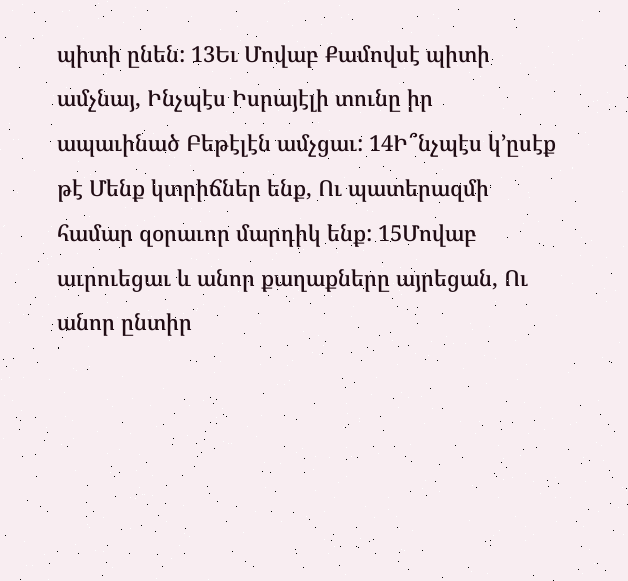պիտի ընեն: 13Եւ Մովաբ Քամովսէ պիտի ամչնայ, Ինչպէս Իսրայէլի տունը իր ապաւինած Բեթէլէն ամչցաւ: 14Ի՞նչպէս կ’ըսէք թէ Մենք կտրիճներ ենք, Ու պատերազմի համար զօրաւոր մարդիկ ենք: 15Մովաբ աւրուեցաւ և անոր քաղաքները այրեցան, Ու անոր ընտիր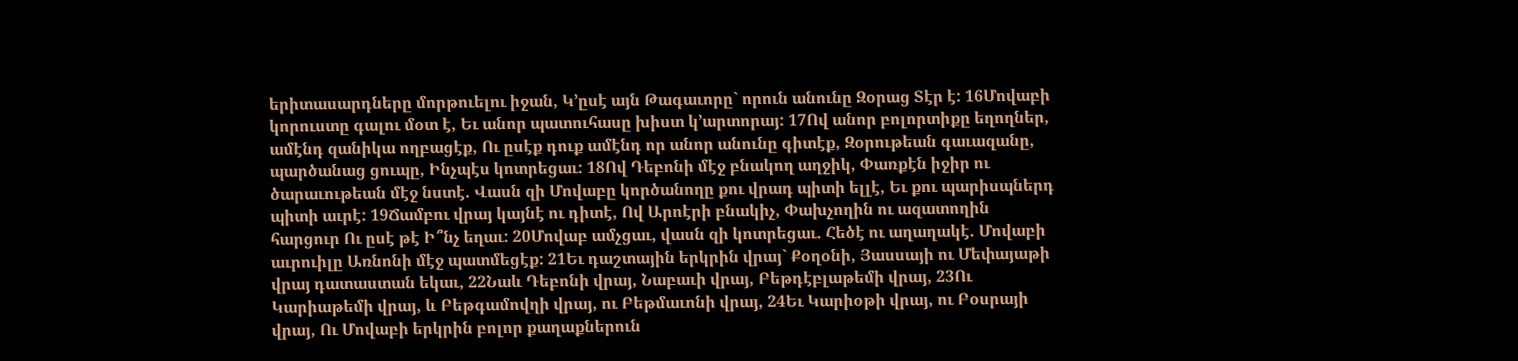երիտասարդները մորթուելու իջան, Կ’ըսէ այն Թագաւորը` որուն անունը Զօրաց Տէր է: 16Մովաբի կորուստը գալու մօտ է, Եւ անոր պատուհասը խիստ կ’արտորայ: 17Ով անոր բոլորտիքը եղողներ, ամէնդ զանիկա ողբացէք, Ու ըսէք դուք ամէնդ որ անոր անունը գիտէք, Զօրութեան գաւազանը, պարծանաց ցուպը, Ինչպէս կոտրեցաւ: 18Ով Դեբոնի մէջ բնակող աղջիկ, Փառքէն իջիր ու ծարաւութեան մէջ նստէ. Վասն զի Մովաբը կործանողը քու վրադ պիտի ելլէ, Եւ քու պարիսպներդ պիտի աւրէ: 19Ճամբու վրայ կայնէ ու դիտէ, Ով Արոէրի բնակիչ, Փախչողին ու ազատողին հարցուր Ու ըսէ թէ Ի՞նչ եղաւ: 20Մովաբ ամչցաւ, վասն զի կոտրեցաւ. Հեծէ ու աղաղակէ. Մովաբի աւրուիլը Առնոնի մէջ պատմեցէք: 21Եւ դաշտային երկրին վրայ` Քօղօնի, Յասսայի ու Մեփայաթի վրայ դատաստան եկաւ, 22Նաև Դեբոնի վրայ, Նաբաւի վրայ, Բեթդէբլաթեմի վրայ, 23Ու Կարիաթեմի վրայ, և Բեթգամովղի վրայ, ու Բեթմաւոնի վրայ, 24Եւ Կարիօթի վրայ, ու Բօսրայի վրայ, Ու Մովաբի երկրին բոլոր քաղաքներուն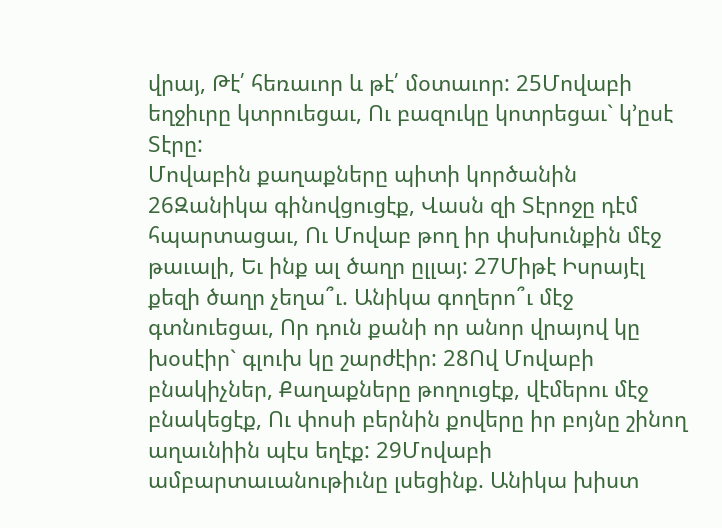վրայ, Թէ՛ հեռաւոր և թէ՛ մօտաւոր: 25Մովաբի եղջիւրը կտրուեցաւ, Ու բազուկը կոտրեցաւ` կ’ըսէ Տէրը:
Մովաբին քաղաքները պիտի կործանին
26Զանիկա գինովցուցէք, Վասն զի Տէրոջը դէմ հպարտացաւ, Ու Մովաբ թող իր փսխունքին մէջ թաւալի, Եւ ինք ալ ծաղր ըլլայ: 27Միթէ Իսրայէլ քեզի ծաղր չեղա՞ւ. Անիկա գողերո՞ւ մէջ գտնուեցաւ, Որ դուն քանի որ անոր վրայով կը խօսէիր` գլուխ կը շարժէիր: 28Ով Մովաբի բնակիչներ, Քաղաքները թողուցէք, վէմերու մէջ բնակեցէք, Ու փոսի բերնին քովերը իր բոյնը շինող աղաւնիին պէս եղէք: 29Մովաբի ամբարտաւանութիւնը լսեցինք. Անիկա խիստ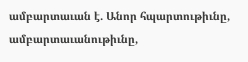ամբարտաւան է. Անոր հպարտութիւնը, ամբարտաւանութիւնը,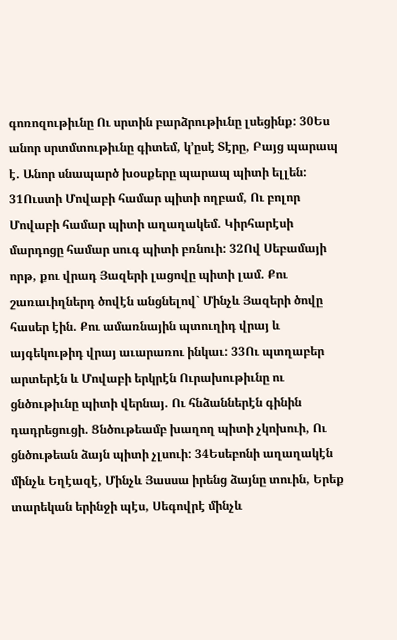գոռոզութիւնը Ու սրտին բարձրութիւնը լսեցինք: 30Ես անոր սրտմտութիւնը գիտեմ, կ’ըսէ Տէրը, Բայց պարապ է. Անոր սնապարծ խօսքերը պարապ պիտի ելլեն: 31Ուստի Մովաբի համար պիտի ողբամ, Ու բոլոր Մովաբի համար պիտի աղաղակեմ. Կիրհարէսի մարդոցը համար սուգ պիտի բռնուի: 32Ով Սեբամայի որթ, քու վրադ Յազերի լացովը պիտի լամ. Քու շառաւիղներդ ծովէն անցնելով` Մինչև Յազերի ծովը հասեր էին. Քու ամառնային պտուղիդ վրայ և այգեկութիդ վրայ աւարառու ինկաւ: 33Ու պտղաբեր արտերէն և Մովաբի երկրէն Ուրախութիւնը ու ցնծութիւնը պիտի վերնայ. Ու հնձաններէն գինին դադրեցուցի. Ցնծութեամբ խաղող պիտի չկոխուի, Ու ցնծութեան ձայն պիտի չլսուի: 34Եսեբոնի աղաղակէն մինչև Եղէազէ, Մինչև Յասսա իրենց ձայնը տուին, Երեք տարեկան երինջի պէս, Սեգովրէ մինչև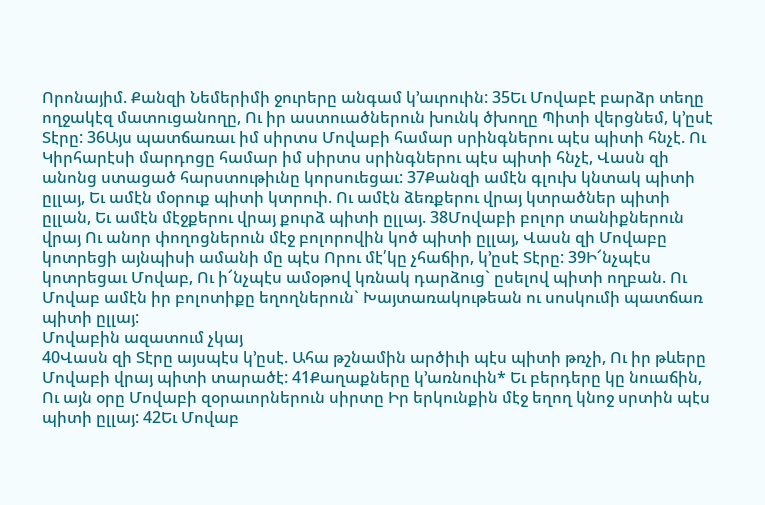Որոնայիմ. Քանզի Նեմերիմի ջուրերը անգամ կ’աւրուին: 35Եւ Մովաբէ բարձր տեղը ողջակէզ մատուցանողը, Ու իր աստուածներուն խունկ ծխողը Պիտի վերցնեմ, կ’ըսէ Տէրը: 36Այս պատճառաւ իմ սիրտս Մովաբի համար սրինգներու պէս պիտի հնչէ. Ու Կիրհարէսի մարդոցը համար իմ սիրտս սրինգներու պէս պիտի հնչէ, Վասն զի անոնց ստացած հարստութիւնը կորսուեցաւ: 37Քանզի ամէն գլուխ կնտակ պիտի ըլլայ, Եւ ամէն մօրուք պիտի կտրուի. Ու ամէն ձեռքերու վրայ կտրածներ պիտի ըլլան, Եւ ամէն մէջքերու վրայ քուրձ պիտի ըլլայ. 38Մովաբի բոլոր տանիքներուն վրայ Ու անոր փողոցներուն մէջ բոլորովին կոծ պիտի ըլլայ, Վասն զի Մովաբը կոտրեցի այնպիսի ամանի մը պէս Որու մէ՛կը չհաճիր, կ’ըսէ Տէրը: 39Ի՜նչպէս կոտրեցաւ Մովաբ, Ու ի՜նչպէս ամօթով կռնակ դարձուց` ըսելով պիտի ողբան. Ու Մովաբ ամէն իր բոլոտիքը եղողներուն` Խայտառակութեան ու սոսկումի պատճառ պիտի ըլլայ:
Մովաբին ազատում չկայ
40Վասն զի Տէրը այսպէս կ’ըսէ. Ահա թշնամին արծիւի պէս պիտի թռչի, Ու իր թևերը Մովաբի վրայ պիտի տարածէ: 41Քաղաքները կ’առնուին* Եւ բերդերը կը նուաճին, Ու այն օրը Մովաբի զօրաւորներուն սիրտը Իր երկունքին մէջ եղող կնոջ սրտին պէս պիտի ըլլայ: 42Եւ Մովաբ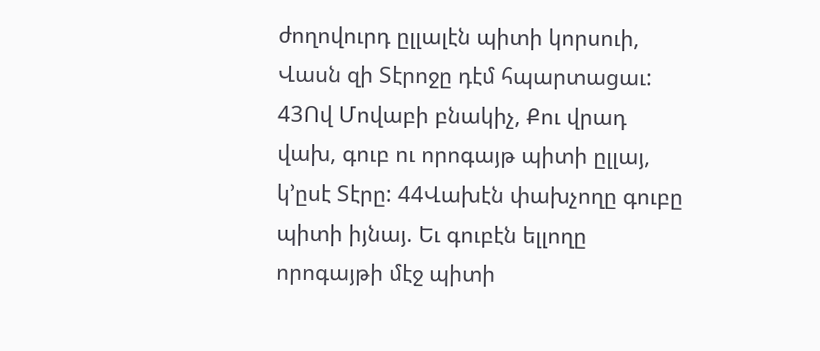ժողովուրդ ըլլալէն պիտի կորսուի, Վասն զի Տէրոջը դէմ հպարտացաւ: 43Ով Մովաբի բնակիչ, Քու վրադ վախ, գուբ ու որոգայթ պիտի ըլլայ, կ’ըսէ Տէրը: 44Վախէն փախչողը գուբը պիտի իյնայ. Եւ գուբէն ելլողը որոգայթի մէջ պիտի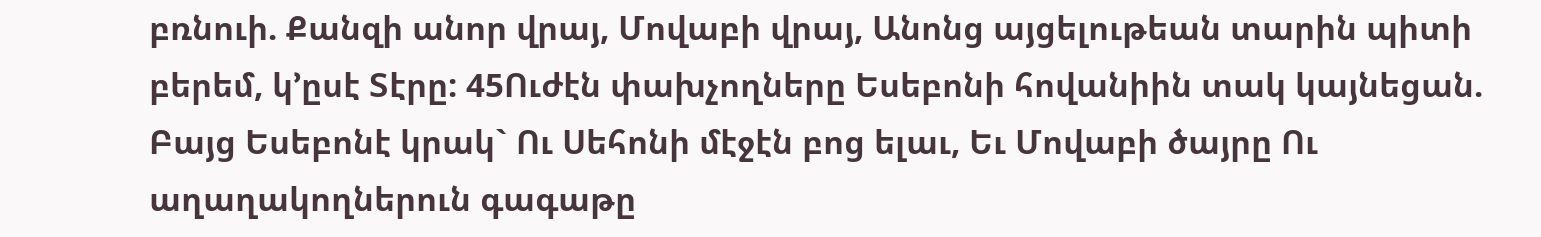բռնուի. Քանզի անոր վրայ, Մովաբի վրայ, Անոնց այցելութեան տարին պիտի բերեմ, կ’ըսէ Տէրը: 45Ուժէն փախչողները Եսեբոնի հովանիին տակ կայնեցան. Բայց Եսեբոնէ կրակ` Ու Սեհոնի մէջէն բոց ելաւ, Եւ Մովաբի ծայրը Ու աղաղակողներուն գագաթը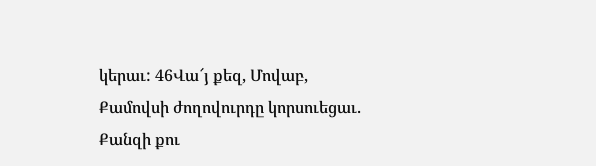կերաւ: 46Վա՜յ քեզ, Մովաբ, Քամովսի ժողովուրդը կորսուեցաւ. Քանզի քու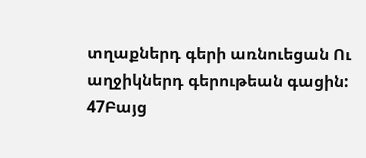տղաքներդ գերի առնուեցան Ու աղջիկներդ գերութեան գացին: 47Բայց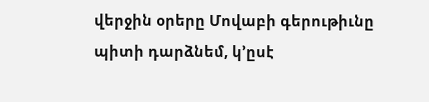վերջին օրերը Մովաբի գերութիւնը պիտի դարձնեմ, կ’ըսէ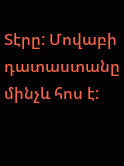Տէրը: Մովաբի դատաստանը մինչև հոս է: